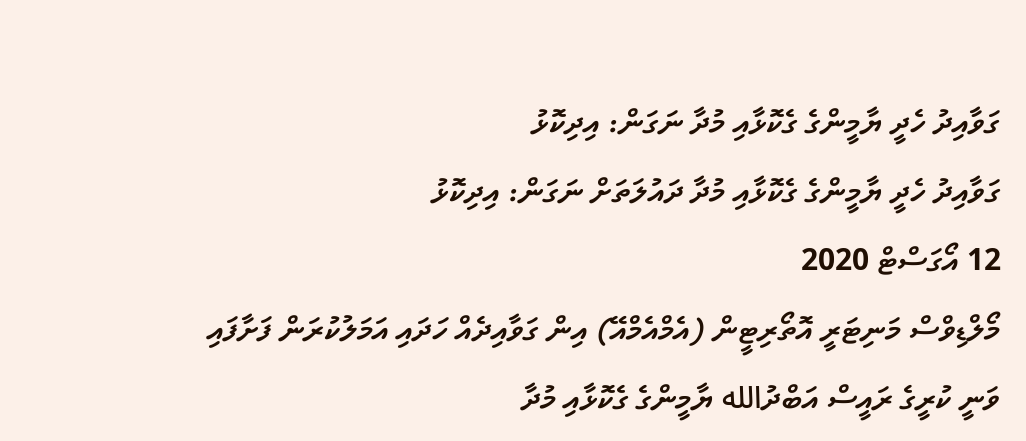ގަވާއިދު ހެދީ ޔާމީންގެ ގެކޮޅާއި މުދާ ނަގަން: އިދިކޮޅު
ގަވާއިދު ހެދީ ޔާމީންގެ ގެކޮޅާއި މުދާ ދައުލަތަށް ނަގަން: އިދިކޮޅު
12 އޯގަސްޓް 2020
މޯލްޑިވްސް މަނިޓަރީ އޮތޯރިޓީން (އެމްއެމްއޭ) އިން ގަވާއިދެއް ހަދައި އަމަލުކުރަން ފަށާފައި ވަނީ ކުރީގެ ރައީސް އަބްދުالله ޔާމީންގެ ގެކޮޅާއި މުދާ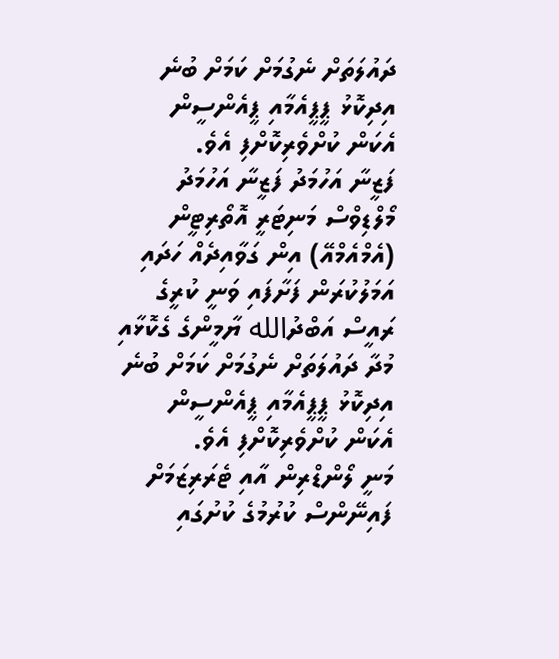ދައުލަތަށް ނެގުމަށް ކަމަށް ބުނެ އިދިކޮޅު ޕީޕީއެމާއި ޕީއެންސީން އެކަން ކުށްވެރިކޮށްފި އެވެ.
ފަޒީނާ އަހުމަދު ފަޒީނާ އަހުމަދު
މޯލްޑިވްސް މަނިޓަރީ އޮތޯރިޓީން (އެމްއެމްއޭ) އިން ގަވާއިދެއް ހަދައި އަމަލުކުރަން ފަށާފައި ވަނީ ކުރީގެ ރައީސް އަބްދުالله ޔާމީންގެ ގެކޮޅާއި މުދާ ދައުލަތަށް ނެގުމަށް ކަމަށް ބުނެ އިދިކޮޅު ޕީޕީއެމާއި ޕީއެންސީން އެކަން ކުށްވެރިކޮށްފި އެވެ.
މަނީ ލޯންޑްރިން އާއި ޓެރަރިޒަމަށް ފައިނޭންސް ކުރުމުގެ ކުށުގައި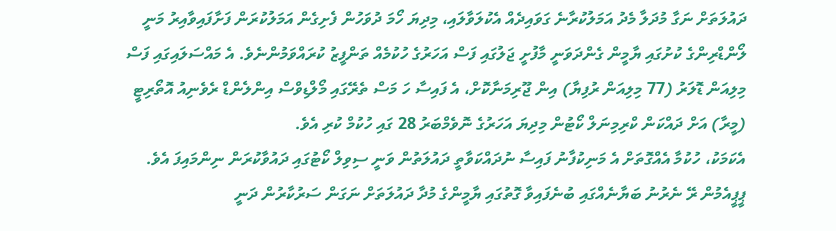ދައުލަތަށް ނަގާ މުދަލާ މެދު އަމަލުކުރާނެ ގަވައިދެއް އެކުލަވާލައި، މިދިޔަ ހޯމަ ދުވަހުން ފެށިގެން އަމަލުކުރަން ފަށާފައިވާއިރު މަނީ ލޯންޑްރިންގެ ކުށުގައި ޔާމީން ގެންދަވަނީ މާފުށީ ޖަލުގައި ފަސް އަހަރުގެ ހުކުމެއް ތަންފީޒު ކުރައްވަމުންނެވެ. އެ މައްސަލައިގައި ފަސް މިލިއަން ޑޮލަރު (77 މިލިއަން ރުފިޔާ) އިން ޖޫރިމަނާކޮށް، އެ ފައިސާ ހަ މަސް ތެރޭގައި މޯލްޑިވްސް އިންލެންޑް ރެވެނިއު އޮތޯރިޓީ (މީރާ) އަށް ދައްކަން ކްރިމިނަލް ކޯޓުން މިދިޔަ އަހަރުގެ ނޮވެމްބަރު 28 ގައި ހުކުމް ކުރި އެވެ.
އެކަމަކު، ހުކުމާ އެއްގޮތަށް އެ މަނިކުފާނު ފައިސާ ނުދައްކަވާތީ ދައުލަތުން ވަނީ ސިވިލް ކޯޓުގައި ދައުވާކުރަން ނިންމައިފަ އެވެ.
ޕީޕީއެމުން ރޭ ނެރުނު ބަޔާނެއްގައި ބުނެފައިވާ ގޮތުގައި ޔާމީންގެ މުދާ ދައުލަތަށް ނަގަން ސަރުކާރުން ދަނީ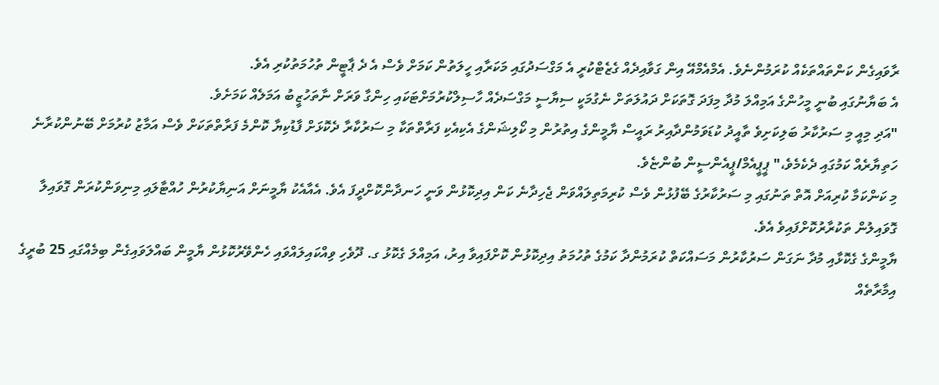ރާވައިގެން ކަންތައްތަކެއް ކުރަމުންނެވެ. އެމްއެމްއޭ އިން ގަވާއިދެއް ގެޒެޓްކުރީ އެ މަގްސަދުގައި މަކަރާއި ހީލަތުން ކަމަށް ވެސް އެ ދެ ޕާޓީން ތުހުމަތުކުރި އެވެ.
އެ ބަޔާނުގައި ބުނީ މީހުންގެ އަމިއްލަ މުދާ މިފަދަ ގޮތަކަށް ދައުލަތަށް ނެގުމަކީ ސިޔާސީ މަގްސަދެއް ހާސިލްކުރުމަށްޓަކައި ހިންގާ ވަރަށް ނާތަހުޒީބު އަމަލެއް ކަމަށެވެ.
"އަދި މިއީ މި ސަރުކާރު ބަލިކަށިވެ ތާއީދު ކުޑަވަމުންދާއިރު ރައީސް ޔާމީންގެ އިތުރުން މި ކޯލިޝަންގެ އެކިއެކި ފަރާތްތަކާ މި ސަރުކާރާ ދެކޮޅަށް ފާޑުކިޔާ ކޮންމެ ފަރާތްތަކަށް ވެސް އަމާޒު ކުރުމަށް ބޭނުންކުރާނެ ހަތިޔާރެއް ކަމުގައި ދެކެމެވެ،" ޕީޕީއެމް/ޕީއެންސީން ބުންޏެވެ.
މި ކަންކަމާ ކުރިއަށް އޮތް ތަނުގައި މި ސަރުކާރުގެ ބޭފުޅުން ވެސް ކުރިމަތިލައްވަން ޖެހިދާނެ ކަން އިދިކޮޅުން ވަނީ ހަނދާންކޮށްދީފަ އެވެ. އެއާއެކު ޔާމީނަށް އަނިޔާކުރުން ހުއްޓާލައި މިނިވަންކުރަން ގޮވައިލާ ގޮވައިލުން ތަކުރާރުކޮށްފައިވެ އެވެ.
ޔާމީންގެ ގެކޮޅާއި މުދާ ނަގަން ސަރުކާރުން މަސައްކަތް ކުރަމުންދާ ކަމުގެ ތުހުމަތު އިދިކޮޅުން ކޮށްފައިވާ އިރު، އަމިއްލަ ގެކޮޅު ގ. ދޫވެހި ވިއްކައިލައްވައި ހެންވޭރުކޮޅުން ޔާމީން ބައްލަވައިގެން ބިމެއްގައި 25 ބުރީގެ އިމާރާތެއް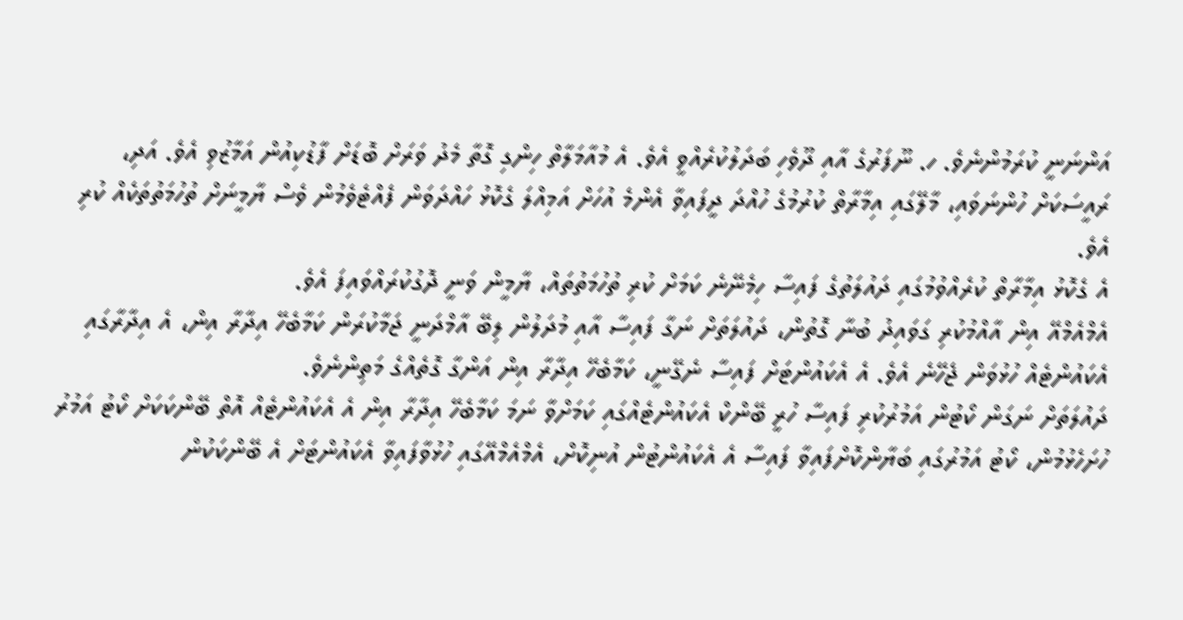އަންނަނީ ކުރަމުންނެވެ. ހ. ނޫފަރުގެ އާއި ދޫވެހި ބަދަލުކުރެއްވީ އެވެ. އެ މުއާމަލާތް ހިންގި ގޮތާ މެދު ވަރަށް ބޮޑަށް ފާޑުކިއުން އަމާޒުވި އެވެ. އަދި، ރައީސަކަށް ހުންނަވައި، މާލޭގައި އިމާރާތް ކުރުމުގެ ހުއްދަ ދީފައިވާ އެންމެ އުހަށް އަމިއްލަ ގެކޮޅު ހައްދަވަން ފެއްޓެވެމުން ވެސް ޔާމީނަށް ތުހުމަތުތަކެއް ކުރި އެވެ.
އެ ގެކޮޅު އިމާރާތް ކުރެއްވުމުގައި ދައުލަތުގެ ފައިސާ ހިމެނޭނެ ކަމަށް ކުރި ތުހުމަތުތައް، ޔާމީން ވަނީ ދޮގުކުރައްވައިފަ އެވެ.
އެމްއެމްއޭ އިން އާއްމުކުރި ގަވައިދު ބުނާ ގޮތުން، ދައުލަތަށް ނަގާ ފައިސާ އާއި މުދަލުން ލިބޭ އާމްދަނީ ޖަމާކުރަން ކަމާބެހޭ އިދާރާ އިން، އެ އިދާރާގައި އެކައުންޓެއް ހުޅުވަން ޖެހޭނެ އެވެ. އެ އެކައުންޓަށް ފައިސާ ނެގޭނީ، ކަމާބެހޭ އިދާރާ އިން އަންގާ ގޮތެއްގެ މަތިންނެވެ.
ދައުލަތަށް ނަގަން ކޯޓުން އަމުރުކުރި ފައިސާ ހުރީ ބޭންކް އެކައުންޓެއްގައި ކަމަށްވާ ނަމަ ކަމާބެހޭ އިދާރާ އިން އެ އެކައުންޓެއް އޮތް ބޭންކަކަށް ކޯޓު އަމުރު ހުށަހެޅުމުން، ކޯޓު އަމުރުގައި ބަޔާންކޮށްފައިވާ ފައިސާ އެ އެކައުންޓުން އުނިކޮށް، އެމްއެމްއޭގައި ހުޅުވާފައިވާ އެކައުންޓަށް އެ ބޭންކަކުން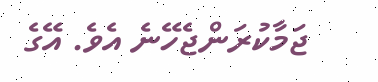ޖަމާކުރަންޖެހޭނެ އެވެ. އޭގެ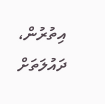އިތުރުން، ދައުލަތަށް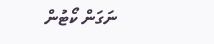ނަގަން ކޯޓުން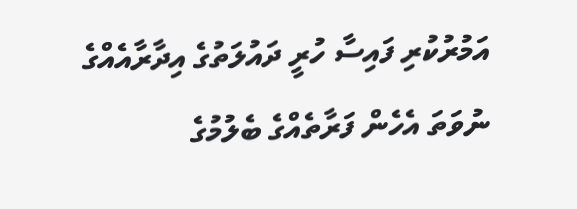އަމުރުކުރި ފައިސާ ހުރީ ދައުލަތުގެ އިދާރާއެއްގެ ނުވަތަ އެހެން ފަރާތެއްގެ ބެލުމުގެ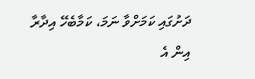ދަށުގައި ކަމަށްވާ ނަމަ، ކަމާބެހޭ އިދާރާ އިން އެ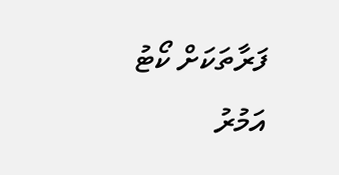ފަރާތަކަށް ކޯޓު އަމުރު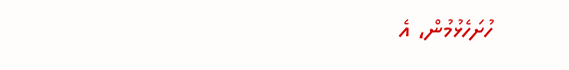ހުށަހެޅުމުން، އެ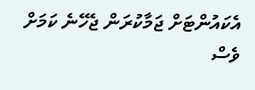އެކައުންޓަށް ޖަމާކުރަން ޖެހޭނެ ކަމަށް ވެސް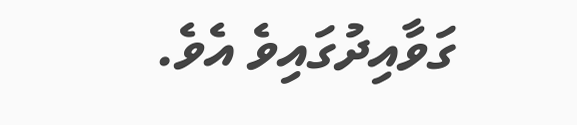ގަވާއިދުގައިވެ އެވެ.